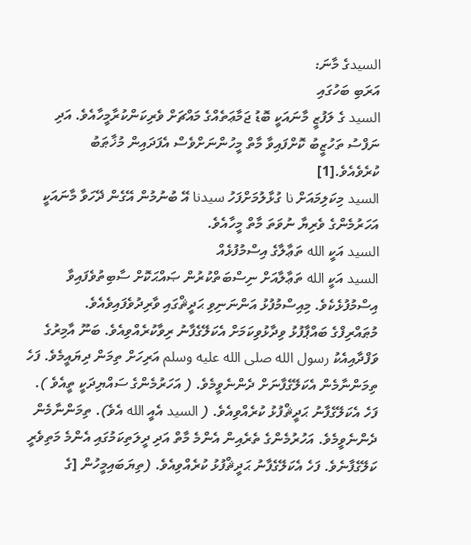السيدގެ މާނަ:
އަރަބި ބަހުގައި
السيد ގެ ލަފުޒީ މާނައަކީ ބޮޑު ޖަމާޢަތެއްގެ މައްޗަށް ވެރިކަންކުރާމީހާއެވެ. އަދި ނަފްސު ތަހުޒީބު ކޮށްފައިވާ މާތް މީހުންނަށްވެސް އެފަދައިން މުޚާޠަބު ކުރެވެއެވެ.[1]
السيد މިކަލިމައަށް نا ގުޅާލުމަށްފަހު سيدنا އޭ ބުނުމުން އޭގެން ދޭހަވާ މާނައަކީ އަހަރުމެންގެ ވެރިޔާ ނުވަތަ މާތް މީހާއެވެ.
السيد އަކީ الله ތަޢާލާގެ އިސްމުފުޅެއް
السيد އަކީ الله ތަޢާލާއަށް ނިސްބަތްކުރުން ޞައްޙަކޮށް ސާބިތުވެފައިވާ އިސްމުފުޅެކެވެ. މިއިސްމުފުޅު އަންނަނިވި ޙަދީޘްގައި ވާރިދުވެފައިވެއެވެ.
މުޠައްރިފްގެ ބައްޕާފުޅު ވިދާޅުވިކަމަށް އެކަލޭގެފާނު ރިވާކުރެއްވިއެވެ. ބަނޫ އާމިރުގެ ވަފްދާއިއެކު رسول الله صلى الله عليه وسلم އަރިހަށް ތިމަން ދިޔައީމެވެ. ފަހެ ތިމަންނާމެން އެކަލޭގެފާނަށް ދެންނެވީމެވެ. ( އަހަރުމެންގެ ސައްޔިދަކީ ތީއެވެ ). ފަހެ އެކަލޭގެފާނު ޙަދީޘްފުޅު ކުރެއްވިއެވެ. ( السيد އެއީ الله އެވެ). ތިމަންނާމެން ދެންނެވީމެވެ. އަހުރުމެންގެ ތެރެއިން އެންމެ މާތް އަދި ދީލަތިކަމުގައި އެންމެ މަތިވެރީ ކަލޭގެފާނެވެ. ފަހެ އެކަލޭގެފާނު ޙަދީޘްފުޅު ކުރެއްވިއެވެ. (ތިޔަބައިމީހުން [ގެ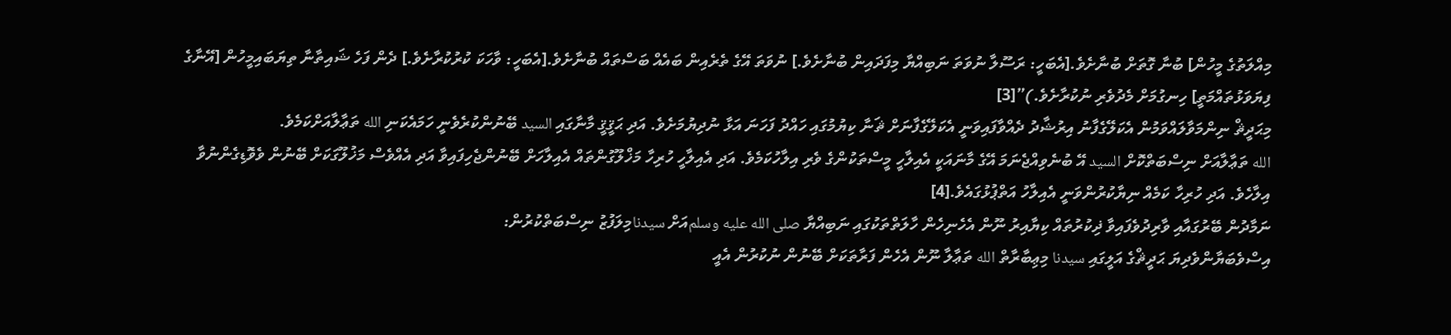މިއްލަތުގެ މީހުން] ބުނާ ގޮތަށް ބުނާށެވެ.[އެބަހީ: ރަސޫލާ ނުވަތަ ނަބިއްޔާ މިފަދައިން ބުނާށެވެ.] ނުވަތަ އޭގެ ތެރެއިން ބައެއް ބަސްތައް ބުނާށެވެ.[އެބަހީ: ވާހަކަ ކުރުކުރާށެވެ.] ދެން ފަހެ ޝައިތާނާ ތިޔަބައިމީހުން [އޭނާގެ ފިޔަވަޅުތައްމަތީ] ހިނގުމަށް މެދުވެރި ނުކުރާށެވެ.)”[3]
މިޙަދީޘް ނިންމަވާލައްވަމުން އެކަލޭގެފާނު އިރުޝާދު ދެއްވާފައިވަނީ އެކަލޭގެފާނަށް ޘަނާ ކިޔުމުގައި ހައްދު ފަހަނަ އަޅާ ނުދިޔުމަށެވެ. އަދި ޙަޤީޤީ މާނާގައި السيد ބޭނުންކުރެވެނީ ހަމައެކަނި الله ތަޢާލާއަށްކަމެވެ.
الله ތަޢާލާއަށް ނިސްބަތްކޮށް السيد އޭ ބުނެވިއްޖެނަމަ އޭގެ މާނައަކީ އެއިލާހީ މީސްތަކުންގެ ވެރި އިލާހުކަމެވެ. އަދި އެއިލާހީ ހުރިހާ މަޚްލޫގުންތައް އެއިލާހަށް ބޭނުންޖެހިފައިވާ އަދި އެއްވެސް މަޚުލޫގަކަށް ބޭނުން ވެވޮޑިގެންނުވާ އިލާހެވެ. އަދި ހުރިހާ ކަމެއް ނިޔާކުރުންވަނީ އެއިލާހު އަތްޕުޅުގައެވެ.[4]
ނަމާދުން ބޭރުގައާއި ވާރިދުވެފައިވާ ޛިކުރުތައް ކިޔާއިރު ނޫން އެހެނިހެން ހާލަތްތަކުގައި ނަބިއްޔާ صلى الله عليه وسلمއަށް سيدناމިލަފުޒު ނިސްބަތްކުރުން:
އިސްވެބަޔާންވެދިޔަ ޙަދީޘްގެ އަލީގައި سيدنا މިޢިބާރާތް الله ތަޢާލާ ނޫން އެހެން ފަރާތަކަށް ބޭނުން ނުކުރުން އެއީ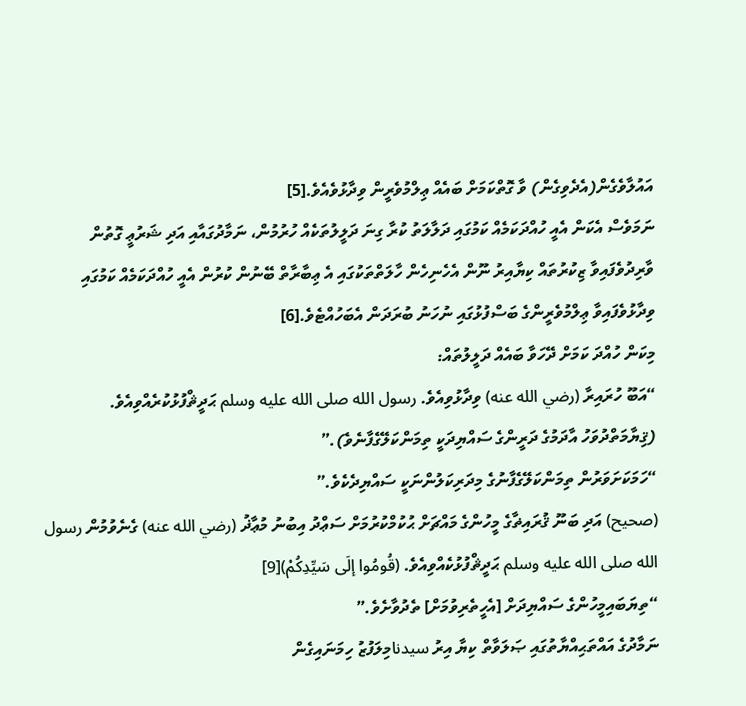އައުލާވެގެން(އެދެވިގެން) ވާ ގޮތްކަމަށް ބައެއް ޢިލްމުވެރީން ވިދާޅުވެއެވެ.[5]
ނަމަވެސް އެކަން އެއީ ހުއްދަކަމެއް ކަމުގައި ދަލާލަތު ކުރާ ގިނަ ދަލީލުތަކެއް ހުރުމުން، ނަމާދުގައާއި އަދި ޝަރުޢީ ގޮތުން ވާރިދުވެފައިވާ ޒިކުރުތައް ކިޔާއިރު ނޫން އެހެނިހެން ހާލަތްތަކުގައި އެ ޢިބާރާތް ބޭނުން ކުރުން އެއީ ހުއްދަކަމެއް ކަމުގައި ވިދާޅުވެފައިވާ ޢިލްމުވެރީންގެ ބަސްފުޅުގައި ނުހަނު ބުރަދަން އެބަހުއްޓެވެ.[6]
މިކަން ހުއްދަ ކަމަށް ދޭހަވާ ބައެއް ދަލީލުތައް:
“އަބޫ ހުރައިރާ (رضي الله عنه) ވިދާޅުވިއެވެ. رسول الله صلى الله عليه وسلم ޙަދީޘްފުޅުކުރެއްވިއެވެ. (ޤިޔާމަތްދުވަހު އާދަމުގެ ދަރީންގެ ސައްޔިދަކީ ތިމަންކަލޭގެފާނެވެ).”
“ހަމަކަށަވަރުން ތިމަންކަލޭގެފާނުގެ މިދަރިކަލުންނަކީ ސައްޔިދެކެވެ.”
(صحيح) އަދި ބަނޫ ޤުރައިޡާގެ މީހުންގެ މައްޗަށް ޙުކުމްކުރުމަށް ސަޢްދު އިބުނު މުޢާޛު (رضي الله عنه) ގެނެވުމުން رسول الله صلى الله عليه وسلم ޙަދީޘްފުޅުކެއްވިއެވެ. (قُومُوا إلَى سَيِّدِكُمْ)[9]
“ތިޔަބައިމީހުންގެ ސައްޔިދަށް [އެހީތެރިވުމަށް] ތެދުވާށެވެ.”
ނަމާދުގެ އައްތަޙިއްޔާތުގައި ޞަލަވާތް ކިޔާ އިރު سيدناމިލަފުޒު ހިމަނައިގެން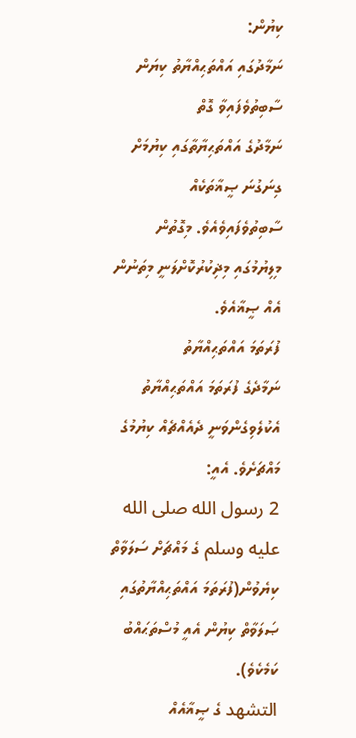ކިޔުން:
ނަމާދުގައި އައްތަޙިއްޔާތު ކިޔަން ސާބިތުވެފައިވާ ގޮތް
ނަމާދުގެ އައްތަޙިޔާތާގައި ކިޔުމަށް ގިނަގުނަ ޞީޣާތަކެއް ސާބިތުވެފައިވެއެވެ. މިގޮތުން މިލިޔުމުގައި މިޛިކުރުކޮށްލަނީ މިތަނުން އެއް ޞީޣާއެވެ.
ފުރަތަމަ އައްތަޙިއްޔާތު
ނަމާދެގެ ފުރަތަމަ އައްތަޙިއްޔާތު އެކުލެވިގެންވަނީ ދެއެއްޗެއް ކިޔުމުގެ މައްޗަށެވެ. އެއީ:
2 رسول الله صلى الله عليه وسلم ގެ މައްޗަށް ސަލަވާތް ކިޔެވުން(ފުރަތަމަ އައްތަޙިއްޔާތުގައި ޞަލަވާތް ކިޔުން އެއީ މުސްތަޙައްބު ކަމެކެވެ).
التشهد ގެ ޞީޣާއެއް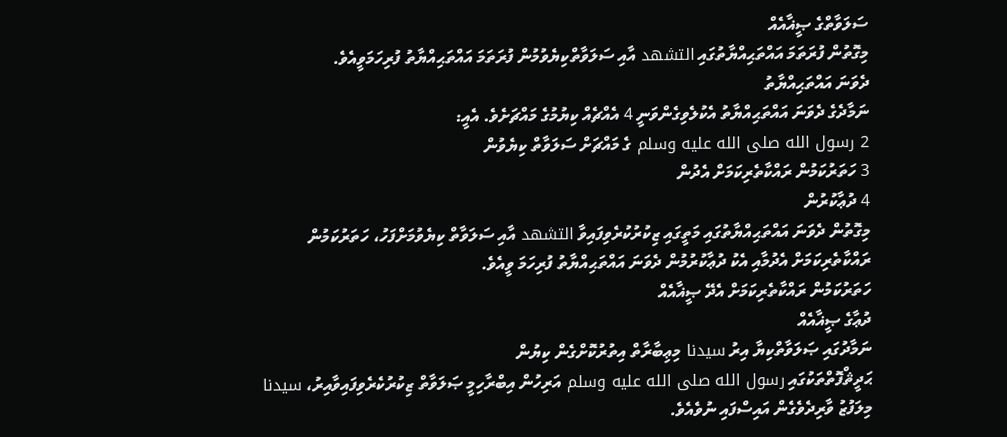ސަލަވާތްގެ ޞީޣާއެއް
މިގޮތުން ފުރަތަމަ އައްތަޙިއްޔާތުގައި التشهد އާއި ސަލަވާތްކިޔެވުމުން ފުރަތަމަ އައްތަޙިއްޔާތު ފުރިހަމަވީއެވެ.
ދެވަނަ އައްތަޙިއްޔާތު
ނަމާދެގެ ދެވަނަ އައްތަޙިއްޔާތު އެކުލެވިގެންވަނީ 4 އެއްޗެއް ކިޔުމުގެ މައްޗަށެވެ. އެއީ:
2 رسول الله صلى الله عليه وسلم ގެ މައްޗަށް ސަލަވާތް ކިޔެވުން
3 ހަތަރުކަމުން ރައްކާތެރިކަމަށް އެދުން
4 ދުޢާކުރުން
މިގޮތުން ދެވަނަ އައްތަޙިއްޔާތުގައި މަތީގައި ޒިކުރުކުރެވިފައިވާ التشهد އާއި ސަލަވާތް ކިޔެވުމަށްފަހު، ހަތަރުކަމުން ރައްކާތެރިކަމަށް އެދުމާއި އެކު ދުޢާކުރުމުން ދެވަނަ އައްތަޙިއްޔާތު ފުރިހަމަ ވީއެވެ.
ހަތަރުކަމުން ރައްކާތެރިކަމަށް އެދޭ ޞީޣާއެއް
ދުޢާގެ ޞީޣާއެއް
ނަމާދުގައި ޞަލަވާތްކިޔާ އިރު سيدنا މިޢިބާރާތް އިތުރުކޮށްގެން ކިޔުން
ޙަދީޘްފޮތްތަކުގައި رسول الله صلى الله عليه وسلم އަރިހުން އިބްރާހިމީ ޞަލަވާތް ޒިކުރުކެރެވިފައިވާއިރު، سيدنا މިލަފުޒު ވާރިދެވެގެން އައިސްފައި ނުވެއެވެ.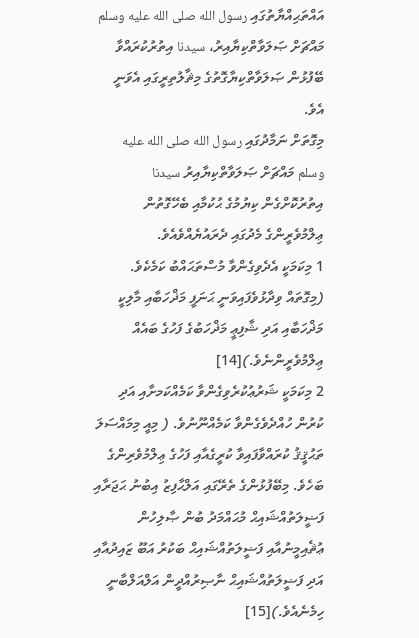އައްތަޙިއްޔާތުގައި رسول الله صلى الله عليه وسلم މައްޗަށް ޞަލަވާތްކިޔާއިރު، سيدنا އިތުރުކުރައްވާ ބޭފުޅުން ޞަލަވާތްކިޔާގޮތުގެ މިޘާލުތިރީގައި އެވަނީ އެވެ.
މިގޮތަށް ނަމާދުގައި رسول الله صلى الله عليه وسلم މައްޗަށް ޞަލަވާތްކިޔާއިރު سيدنا އިތުރުކޮށްގެން ކިޔުމުގެ ޙުކުމާއި ބެހޭގޮތުން ޢިލްމުވެރީންގެ މެދުގައި ދެރައުޔެއްވެއެވެ.
1 މިކަމަކީ އެދެވިގެންވާ މުސްތަޙައްބު ކަމެކެވެ. (މިގޮތައް ވިދާޅުވެފައިވަނީ ޙަނަފީ މަޛްހަބާއި މާލިކީ މަޛްހަބާއި އަދި ޝާފިޢީ މަޛްހަބުގެ ފަހުގެ ބައެއް ޢިލްމުވެރީންނެވެ.)[14]
2 މިކަމަކީ ޝަރުޢުކުރެވިގެންވާ ކަމެއްކަމށާއި އަދި ކުރުން ހުއްދެވެގެންވާ ކަމެއްނޫނުވެ. ( މިއީ މިމައްސަލަ ތަޙުޤީޤު ކުރައްވާފައިވާ ކުރީގެއާއި ފަހުގެ ޢިލްމުވެރިންގެ ބަހެވެ. މިބޭފުޅުންގެ ތެރޭގައި އަލްޙާފިޒު އިބުނު ޙަޖަރާއި ފަޟީލަތުއްޝައިޙް މުޙައްމަދު ބުން ޞާލިހުން ޢުޘެއިމީނުއާއި ފަޟީލަތުއްޝައިޙް ބަކުރު އަބޫ ޒައިދުއާއި އަދި ފަޟީލަތުއްޝައިޙް ނާޞިރުއްދީން އަލްއަލްބާނީ ހިމެނެއެވެ.)[15]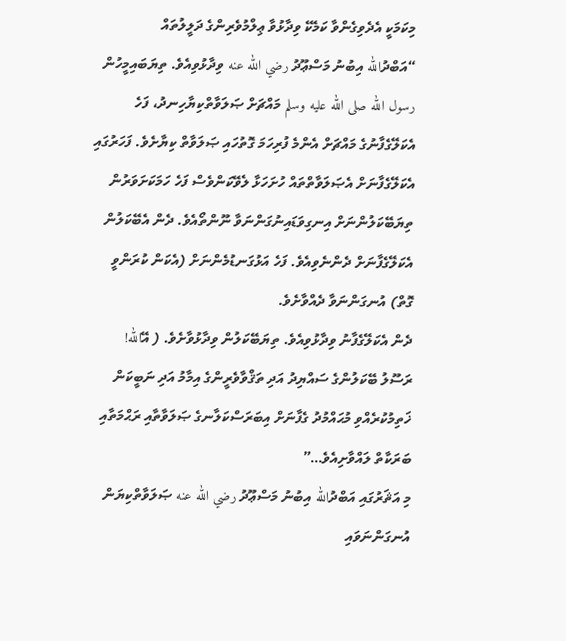މިކަމަކީ އެދެވިގެންވާ ކަމެކޭ ވިދާޅުވާ ޢިލްމުވެރިންގެ ދަލީލުތައް
“އަބްދުالله އިބުނު މަސްޢޫދު رضي الله عنه ވިދާޅުވިއެވެ. ތިޔަބައިމީހުން رسول الله صلى الله عليه وسلم މައްޗަށް ޞަލަވާތްކިޔާހިނދު، ފަހެ އެކަލޭގެފާނުގެ މައްޗަށް އެންމެ ފުރިހަމަ ގޮތުހައި ޞަލަވާތް ކިޔާށެވެ. ފަހަރުގައި އެކަލޭގެފާނަށް އެޞަލަވާތްތައް ހުށަހަޅާ ލެވޭކަންވެސް ފަހެ ހަމަކަށަވަރުން ތިޔަބޭކަލުންނަށް އިނގިވަޑައިނުގަންނަވާ ނޫންތޯއެވެ. ދެން އެބޭކަލުން އެކަލޭގެފާނަށް ދެންނެވިއެވެ. ފަހެ އަޅުގަނޑުމެންނަށް (އެކަން ކުރަންވީ ގޮތް) އުނގަންނަވާ ދެއްވާށެވެ.
ދެން އެކަލޭގެފާނު ވިދާޅުވިއެވެ. ތިޔަބޭކަލުން ވިދާޅުވާށެވެ. ( އޭالله! ރަސޫލު ބޭކަލުންގެ ސައްޔިދު އަދި ތަޤްވާވެރީންގެ އިމާމު އަދި ނަބީކަން ޚަތިމުކުރެއްވި މުޙައްމުދު ގެފާނަށް އިބަރަސްކަލާނގެ ޞަލަވާތާއި ރަޙްމަތާއި ބަރަކާތް ލައްވާށިއެވެ…”
މި އަޘަރުގައި އަބްދުالله އިބުނު މަސްޢޫދު رضي الله عنه ޞަލަވާތްކިޔަން އުނގަންނަވައި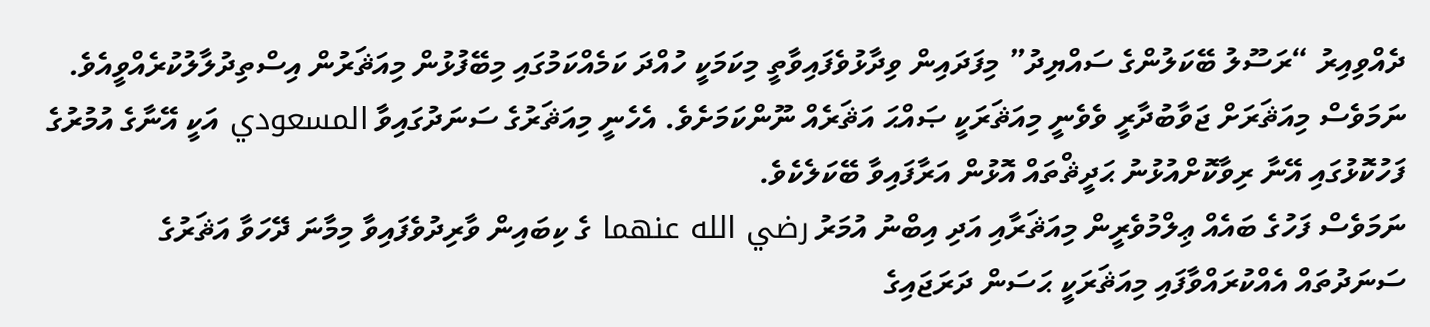ދެއްވިއިރު “ރަސޫލު ބޭކަލުންގެ ސައްޔިދު” މިފަދައިން ވިދާޅުވެފައިވާތީ މިކަމަކީ ހުއްދަ ކަމެއްކަމުގައި މިބޭފުޅުން މިއަޘަރުން އިސްތިދުލާލުކުރެއްވީއެވެ.
ނަމަވެސް މިއަޘަރަށް ޖަވާބުދާރީ ވެވެނީ މިއަޘަރަކީ ޞައްޙަ އަޘަރެއް ނޫންކަމަށެވެ. އެހެނީ މިއަޘަރުގެ ސަނަދުގައިވާ المسعودي އަކީ އޭނާގެ އުމުރުގެ ފަހުކޮޅުގައި އޭނާ ރިވާކޮށްއުޅުނު ޙަދީޘްތައް އޮޅުން އަރާފައިވާ ބޭކަލެކެވެ.
ނަމަވެސް ފަހުގެ ބައެއް ޢިލްމުވެރީން މިއަޘަރާއި އަދި އިބްނު އުމަރު رضي الله عنهما ގެ ކިބައިން ވާރިދުވެފައިވާ މިމާނަ ދޭހަވާ އަޘަރުގެ ސަނަދުތައް އެއްކުރައްވާފައި މިއަޘަރަކީ ޙަސަން ދަރަޖައިގެ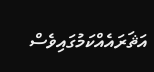އަޘަރައެއްކަމުގައިވެސް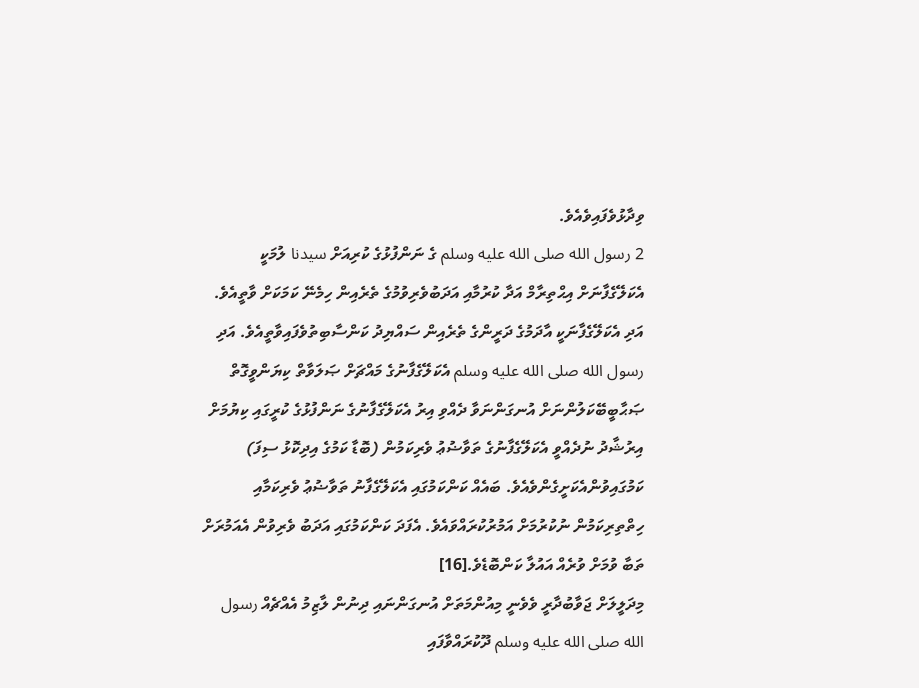ވިދާޅުވެފައިވެއެވެ.
2 رسول الله صلى الله عليه وسلم ގެ ނަންފުޅުގެ ކުރިއަށް سيدنا ލުމަކީ އެކަލޭގެފާނަށް އިޙްތިރާމް އަދާ ކުރުމާއި އަދަބުވެރިވުމުގެ ތެރެއިން ހިމެނޭ ކަމަކަށް ވާތީއެވެ. އަދި އެކަލޭގެފާނަކީ އާދަމުގެ ދަރީންގެ ތެރެއިން ސައްޔިދު ކަންސާބިތުވެފައިވާތީއެވެ. އަދި رسول الله صلى الله عليه وسلم އެކަލޭގެފާނުގެ މައްޗަށް ޞަލަވާތް ކިޔަންވީގޮތް ޞަޙާބީބޭކަލުންނަށް އުނގަންނަވާ ދެއްވި އިރު އެކަލޭގެފާނުގެ ނަންފުޅުގެ ކުރީގައި ކިޔުމަށް އިރުޝާދު ނުދެއްވީ އެކަލޭގެފާނުގެ ތަވާޟުޢު ވެރިކަމުން (ބޮޑާ ކަމުގެ އިދިކޮޅު ސިފަ) ކަމުގައިވުންއެކަށީގެންވެއެވެ. ބައެއް ކަންކަމުގައި އެކަލޭގެފާނު ތަވާޟުޢު ވެރިކަމާއި ހިތްތިރިކަމުން ނުކުރުމަށް އަމުރުކުރައްވައެވެ. އެފަދަ ކަންކަމުގައި އަދަބު ވެރިވުން އެއަމުރަށް ތަބާ ވުމަށް ވުރެއް އައުލާ ކަންބޮޑެވެ.[16]
މިދަލީލަށް ޖަވާބުދާރީ ވެވެނީ މިއުންމަތަށް އުނގަންނައި ދިނުން ލާޒިމު އެއްޗެއް رسول الله صلى الله عليه وسلم ދޫކުރައްވާފައި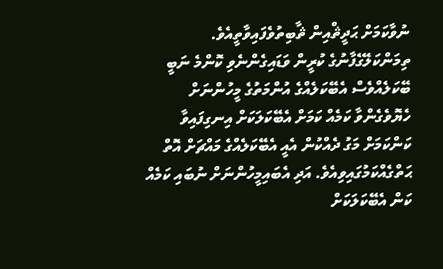ނުވާކަމަށް ޙަދީޘްއިން ޘާބިތުވެފައިވާތީއެވެ.
ތިމަންކަލޭގެފާނުގެ ކުރީން ވަޑައިގެންނެވި ކޮންމެ ނަބީ ބޭކަލެއްވެސް އެބޭކަލެއްގެ އުންމަތުގެ މީހުންނަށް ހެޔޮވެގެންވާ ކަމެއް ކަމަށް އެބޭކަލަކަށް އިނގިފައިވާ ކަންކަމަށް މަގު ދެއްކުން އެއީ އެބޭކަލެއްގެ މައްޗަށް އޮތް ޙަތްގެއްކަމުގައިވިއެވެ. އަދި އެބައިމީހުންނަށް ނުބައި ކަމެއް ކަން އެބޭކަލަކަށް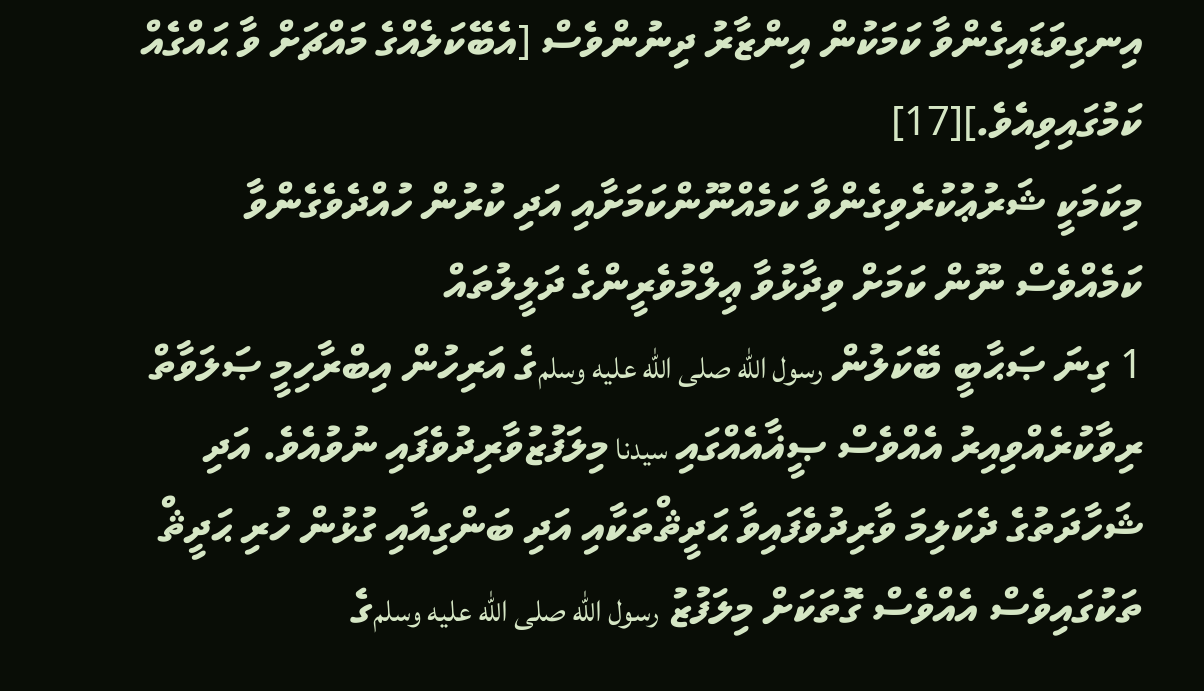އިނގިވަޑައިގެންވާ ކަމަކުން އިންޒާރު ދިނުންވެސް [އެބޭކަލެއްގެ މައްޗަށް ވާ ޙައްގެއް ކަމުގައިވިއެވެ.][17]
މިކަމަކީ ޝަރުޢުކުރެވިގެންވާ ކަމެއްނޫންކަމަށާއި އަދި ކުރުން ހުއްދެވެގެންވާ ކަމެއްވެސް ނޫން ކަމަށް ވިދާޅުވާ ޢިލްމުވެރީންގެ ދަލީލުތައް
1 ގިނަ ޞަޙާބީ ބޭކަލުން رسول الله صلى الله عليه وسلمގެ އަރިހުން އިބްރާހިމީ ޞަލަވާތް ރިވާކުރެއްވިއިރު އެއްވެސް ޞީޣާއެއްގައި سيدنا މިލަފުޒުވާރިދުވެފައި ނުވުއެވެ. އަދި ޝަހާދަތުގެ ދެކަލިމަ ވާރިދުވެފައިވާ ޙަދީޘްތަކާއި އަދި ބަންގިއާއި ގުޅުން ހުރި ޙަދީޘް ތަކުގައިވެސް އެއްވެސް ގޮތަކަށް މިލަފުޒު رسول الله صلى الله عليه وسلمގެ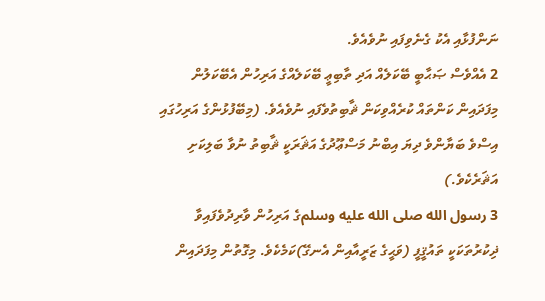ނަންފުޅާއި އެކު ގެނެވިފައި ނުވެއެވެ.
2 އެއްވެސް ޞަޙާބީ ބޭކަލެއް އަދި ތާބިޢީ ބޭކަލެއްގެ އަރިހުން އެބޭކަލުން މިފަދައިން ކަންތައް ކުރެއްވިކަން ޘާބިތުވެފައި ނުވެއެވެ. (މިބޭފުޅުންގެ އަރިހުގައި އިސްވެ ބަޔާންވެ ދިޔަ އިބްނު މަސްޢޫދުގެ އަޘަރަކީ ޘާބިތު ނުވާ ބަލިކަށި އަޘަރެކެވެ.)
3 رسول الله صلى الله عليه وسلمގެ އަރިހުން ވާރިދުވެފައިވާ ޛިކުރުތަކަކީ ތައުޤީފީ (ވަޙީގެ ޒަރީއާއިން އެނގޭ)ކަމެކެވެ. މިގޮތުން މިފަދައިން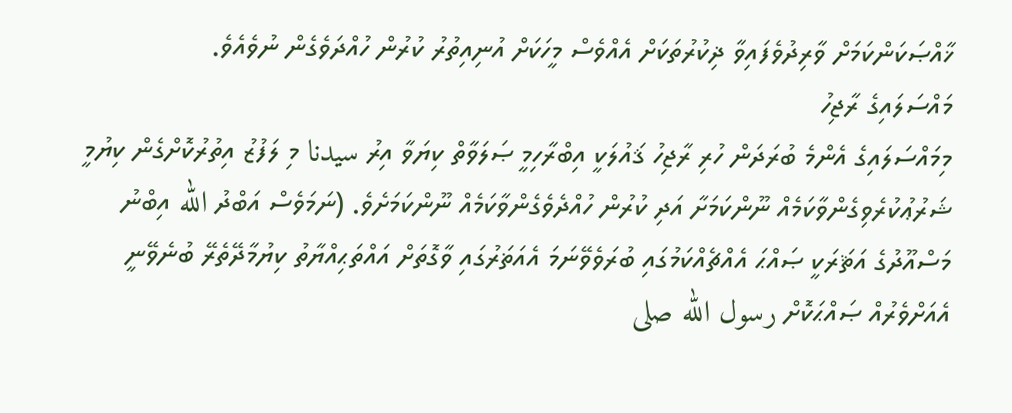ޚާއްޞަކަންކަމަށް ވާރިދުވެފައިވާ ޛިކުރުތަކަށް އެއްވެސް މީހަކަށް އުނިއިތުރު ކުރުން ހުއްދަވެގެން ނުވެއެވެ.
މައްސަލައިގެ ރާޖިހު
މިމައްސަލައިގެ އެންމެ ބުރަދަން ހުރި ރާޖިހު ޤައުލަކީ އިބްރާހިމީ ޞަލަވާތް ކިޔަވާ އިރު سيدنا މި ލަފުޒު އިތުރުކޮށްގެން ކިޔުމީ ޝަރުޢުކުރެވިގެންވާކަމެއް ނޫންކަމަށާ އަދި ކުރުން ހުއްދެވެގެންވާކަމެއް ނޫންކަމަށެވެ. (ނަމަވެސް އަބްދު الله އިބްނު މަސްއޫދުގެ އަޘަރަކީ ޞައްޙަ އެއްޗެއްކަމުގައި ބުރަވެވޭނަމަ އެއަޡަރުގައި ވާގޮތަށް އައްތަޙިއްޔާތު ކިޔުމާދޭތެރޭ ބުނެވޭނީ އެއަށްވެރުއް ޞައްޙަކޮށް رسول الله صلى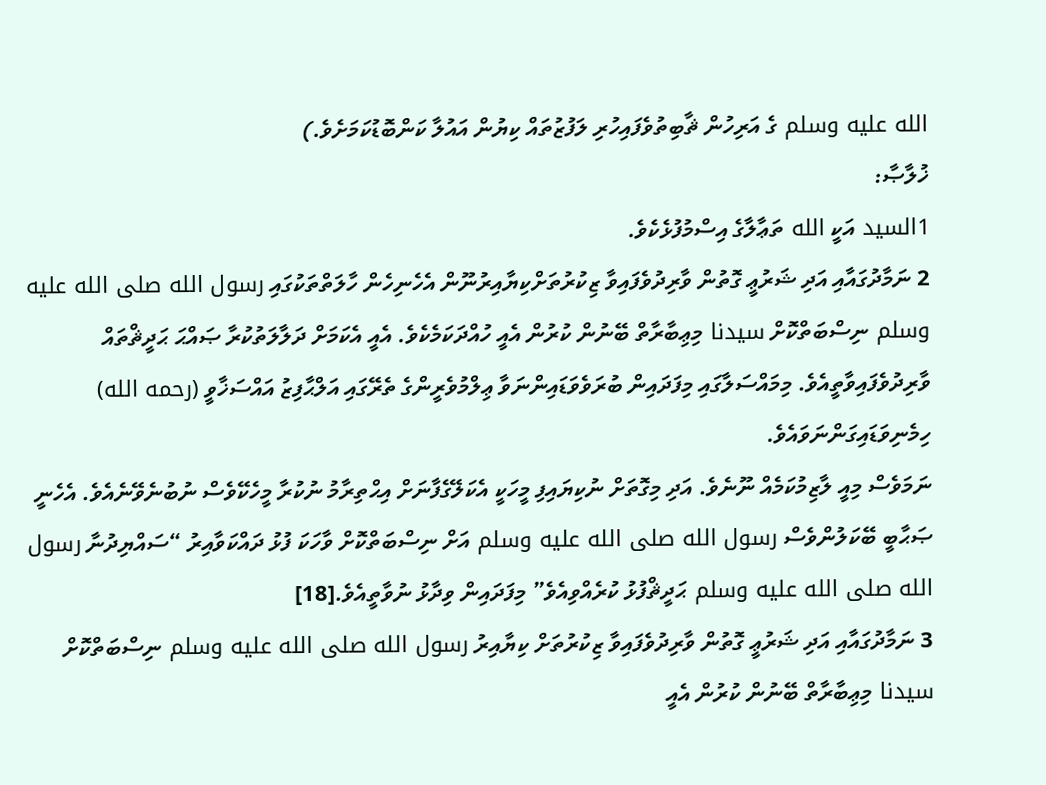الله عليه وسلم ގެ އަރިހުން ޘާބިތުވެފައިހުރި ލަފުޒުތައް ކިޔުން އައުލާ ކަންބޮޑުކަމަށެވެ.)
ޚުލާޞާ:
1السيد އަކީ الله ތަޢާލާގެ އިސްމުފުޅެކެވެ.
2 ނަމާދުގައާއި އަދި ޝަރުޢީ ގޮތުން ވާރިދުވެފައިވާ ޒިކުރުތަށްކިޔާއިރުނޫން އެހެނިހެން ހާލަތްތަކުގައި رسول الله صلى الله عليه وسلم ނިސްބަތްކޮށް سيدنا މިޢިބާރާތް ބޭނުން ކުރުން އެއީ ހުއްދަކަމެކެވެ. އެއީ އެކަމަށް ދަލާލަތުކުރާ ޞައްޙަ ޙަދީޘްތައް ވާރިދުވެފައިވާތީއެވެ. މިމައްސަލާގައި މިފަދައިން ބުރަވެވަޑައިންނަވާ ޢިލްމުވެރީންގެ ތެރޭގައި އަލްޙާފިޒު އައްސަޚާވީ (رحمه الله) ހިމެނިވަޑައިގަންނަވައެވެ.
ނަމަވެސް މިއީ ލާޒިމުކަމެއް ނޫނެވެ. އަދި މިގޮތަށް ނުކިޔައިފި މީހަކީ އެކަލޭގެފާނަށް އިޙްތިރާމު ނުކުރާ މީހެކޭވެސް ނުބުނެވޭނެއެވެ. އެހެނީ ޞަޙާބީ ބޭކަލުންވެސް رسول الله صلى الله عليه وسلم އަށް ނިސްބަތްކޮށް ވާހަކަ ފުޅު ދައްކަވާއިރު “ސައްޔިދުނާ رسول الله صلى الله عليه وسلم ޙަދީޘްފުޅު ކުރެއްވިއެވެ” މިފަދައިން ވިދާޅު ނުވާތީއެވެ.[18]
3 ނަމާދުގައާއި އަދި ޝަރުޢީ ގޮތުން ވާރިދުވެފައިވާ ޒިކުރުތަށް ކިޔާއިރު رسول الله صلى الله عليه وسلم ނިސްބަތްކޮށް سيدنا މިޢިބާރާތް ބޭނުން ކުރުން އެއީ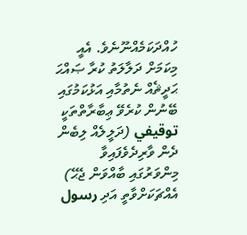ހުއްދަކަމެއްނޫނެވެ. އެއީ މިކަމަށް ދަލާލަތު ކުރާ ޞައްޙަ ޙަދީޘެއް ނެތުމާއި އަޅުކަމުގައި ބޭނުން ކުރެވޭ ޢިބާރާތްތަކީ توقيفي (ދަލީލެއް ލިބެން ދެން ވާރިދެވެފައިވާ މިންވަރުގައި ބާއްވަން ޖެޙޭ) އެއްޗަކަށްވާތީ އަދި رسول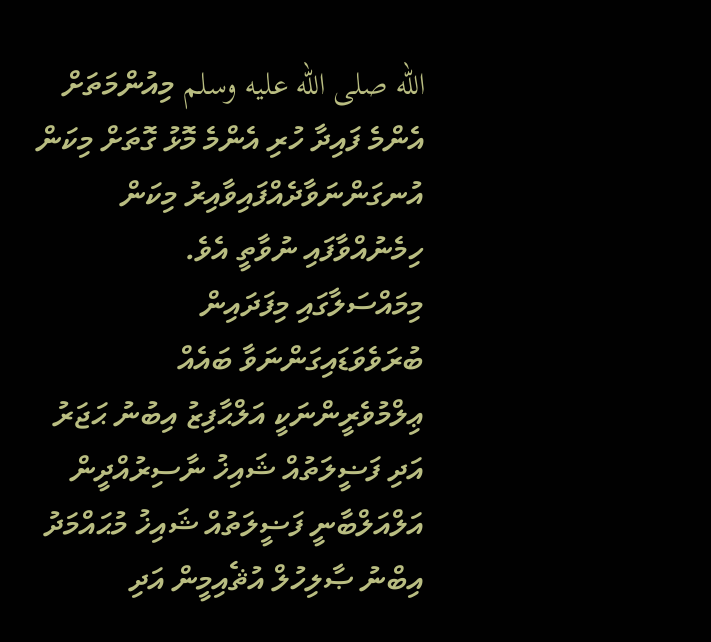الله صلى الله عليه وسلم މިއުންމަތަށް އެންމެ ފައިދާ ހުރި އެންމެ މޮޅު ގޮތަށް މިކަން އުނގަންނަވާދެއްފައިވާއިރު މިކަން ހިމެނުއްވާފައި ނުވާތީ އެވެ.
މިމައްސަލާގައި މިފަދައިން ބުރަވެވަޑައިގަންނަވާ ބައެއް ޢިލްމުވެރީންނަކީ އަލްޙާފިޒު އިބުނު ޙަޖަރު އަދި ފަޟީލަތުއް ޝައިޚު ނާސިރުއްދީން އަލްއަލްބާނީ ފަޟީލަތުއް ޝައިޚު މުޙައްމަދު އިބްނު ޞާލިހުލް އުޘެއިމީން އަދި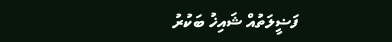ފަޟީލަތުއް ޝައިޚު ބަކުރު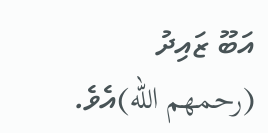އަބޫ ޒައިދު (رحمهم الله)އެވެ.